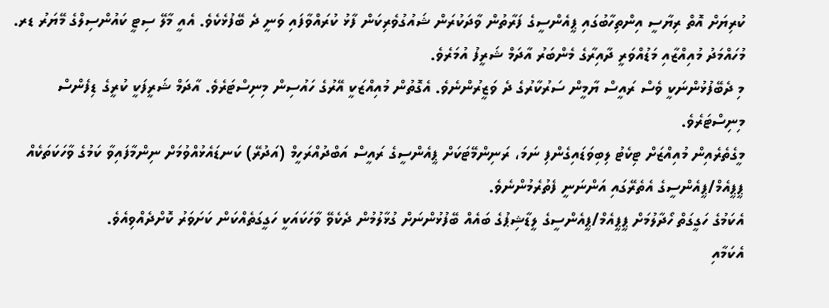ކުރިޔަށް އޮތް ރިޔާސީ އިންތިހާބުގައި ޕީއެންސީގެ ފަރާތުން ވާދަކުރަން ޝައުގުވެރިކަން ފާޅު ކުރައްވާފައި ވަނީ ދެ ބޭފުޅެކެވެ. އެއީ މާލޭ ސިޓީ ކައުންސިލްގެ މޭޔަރު ޑރ. މުހައްމަދު މުއިއްޒާއި މަޑުއްވަރީ ދާއިރާގެ މެންބަރު އާދަމް ޝަރީފު އުމަރެވެ.
މި ދެބޭފުޅުންނަކީ ވެސް ރައީސް ޔާމީން ސަރުކާރުގެ ދެ ވަޒީރުންނެވެ. އެގޮތުން މުއިއްޒަކީ އޭރުގެ ހައުސިން މިނިސްޓަރެވެ. އާދަމް ޝަރީފަކީ ކުރީގެ ޑިފެންސް މިނިސްޓަރެވެ.
މީގެތެރެއިން މުއިއްޒަށް ޓިކެޓު ލިބިވަޑައިގެންފި ނަމަ، ރަނިންމޭޓަކަށް ޕީއެންސީގެ ރައީސް އަބްދުއްރަހީމް (އަދުރޭ) ކަނޑައެޅުއްވުމަށް ނިންމާފައިވާ ކަމުގެ ވާހަކަތަކެއް ޕީޕީއެމް/ޕީއެންސީގެ އެތެރޭގައި އަންނަނީ ފެތުރެމުންނެވެ.
އެކަމުގެ ހަގީގަތް ހޯދާލުމަށް ޕީޕީއެމް/ޕީއެންސީގެ ލީޑާޝިޕުގެ ބައެއް ބޭފުޅުންނަށް ގުޅާލުމުން ދެކެވޭ ވާހަކައަކީ ހަގީގަތެއްކަން ކަށަވަރު ކޮށްދެއްވިއެވެ.
އެކަމާއި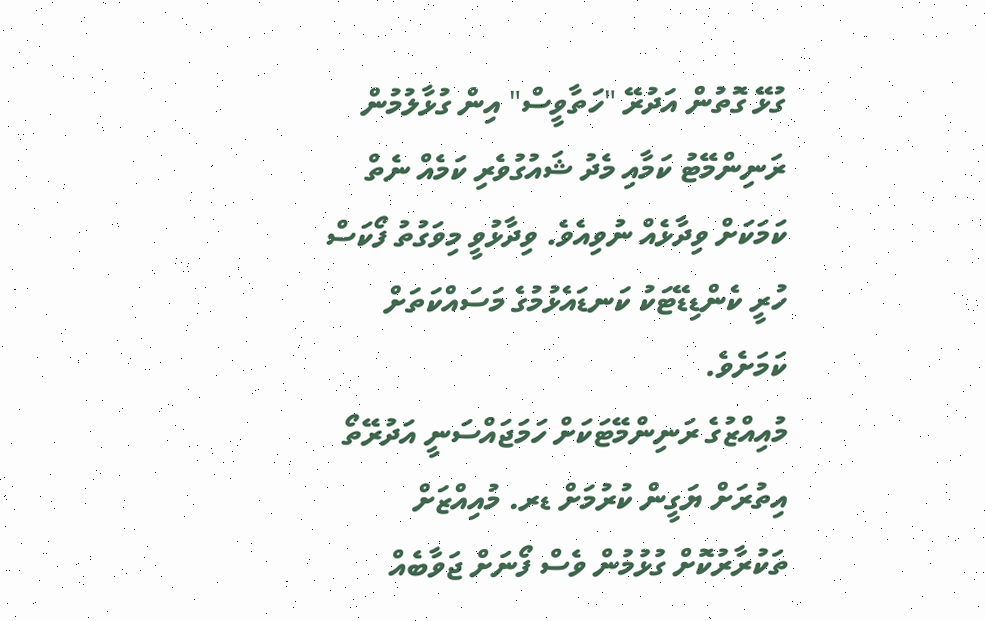ގުޅޭ ގޮތުން އަދުރޭ "ހަތާވީސް" އިން ގުޅާލުމުން ރަނިންމޭޓު ކަމާއި މެދު ޝައުގުވެރި ކަމެއް ނެތް ކަމަކަށް ވިދާޅެއް ނުވިއެވެ. ވިދާޅުވީ މިވަގުތު ފޯކަސް ހުރީ ކެންޑިޑޭޓަކު ކަނޑައެޅުމުގެ މަސައްކަތަށް ކަމަށެވެ.
މުއިއްޒުގެ ރަނިންމޭޓަކަށް ހަމަޖައްސަނީ އަދުރޭތޯ އިތުރަށް ޔަގީން ކުރުމަށް ޑރ. މުއިއްޒަށް ތަކުރާރުކޮށް ގުޅުމުން ވެސް ފޯނަށް ޖަވާބެއް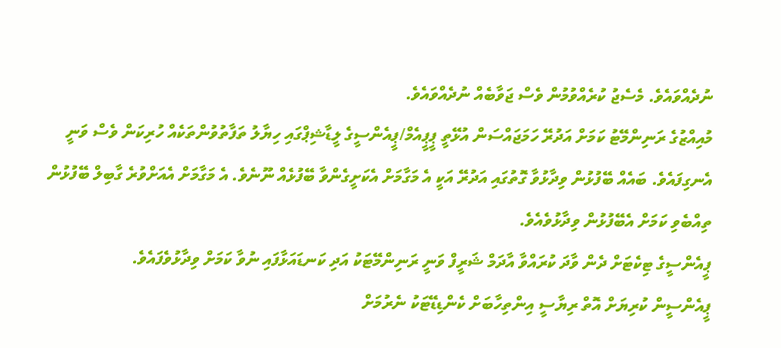ނުދެއްވައެވެ. މެސެޖު ކުރެއްވުމުން ވެސް ޖަވާބެއް ނުދެއްވައެވެ.
މުއިއްޒުގެ ރަނިންމޭޓު ކަމަށް އަދުރޭ ހަމަޖައްސަން އުޅޭތީ ޕީޕީއެމް/ޕީއެންސީގެ ލީޑާޝިޕްގައި ހިޔާލު ތަފާތުވުންތަކެއް ހުރިކަން ވެސް ވަނީ އެނގިފައެވެ. ބައެއް ބޭފުޅުން ވިދާޅުވާ ގޮތުގައި އަދުރޭ އަކީ އެ މަގާމަށް އެކަށީގެންވާ ބޭފުޅެއް ނޫނެވެ. އެ މަގާމަށް އެއަށްވުރެ ގާބިލް ބޭފުޅުން ތިއްބެވި ކަމަށް އެބޭފުޅުން ވިދާޅުވެއެވެ.
ޕީއެންސީގެ ޓިކެޓަށް ދެން ވާދަ ކުރައްވާ އާދަމް ޝަރީފް ވަނީ ރަނިންމޭޓަކު އަދި ކަނޑައަޅާފައި ނުވާ ކަމަށް ވިދާޅުވެފައެވެ.
ޕީއެންސީން ކުރިޔަށް އޮތް ރިޔާސީ އިންތިހާބަށް ކެންޑިޑޭޓަކު ނެރުމަށް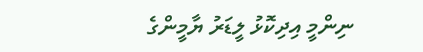ނިންމީ އިދިކޮޅު ލީޑަރު ޔާމީންގެ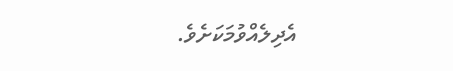އެދިލެއްވުމަކަށެވެ.